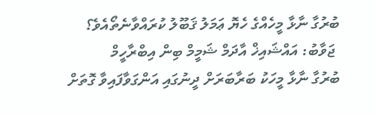ބުރުގާ ނާޅާ މީހެއްގެ ހެޔޮ ޢަމަލު ޤަބޫލު ކުރައްވާނެތޯއެވެ؟
 ޖަވާބު: އައްޝައިޚް އާދަމް ޝަމީމް ބިން އިބްރާހީމް
ބުރުގާ ނާޅާ މީހަކު ބަރާބަރަށް ދީނުގައި އަންގަވާފައިވާ ގޮތަށް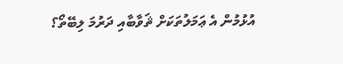އުޅުމުން އެ ޢަމަލުތަކަށް ޘަވާބާއި ދަރުމަ ލިބޭތޯ؟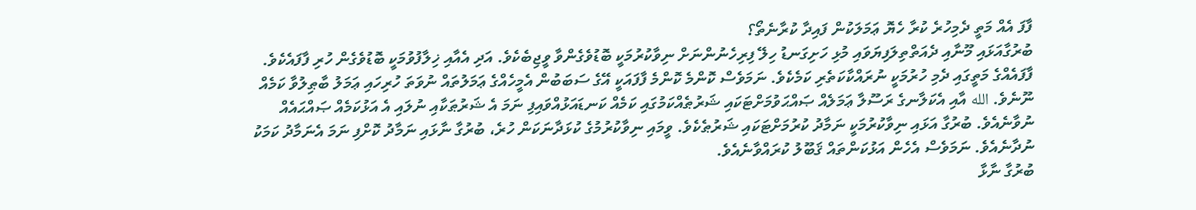ފާފަ އެއް މަތީ ދެމިހުރެ ކުރާ ހެޔޮ ޢަމަލަކުން ފައިދާ ކުރާނެތޯ؟
ބުރުގާއަޅައި މޫނާއި ދެއަތްތިލަފިޔަވައި މުޅި ހަށިގަނޑު ހިލޭ ފިރިހެނުންނަށް ނިވާކުރުމަކީ ބޮޑުވެގެންވާ ވީޖިބެކެވެ. އަދި އެއާއި ޚިލާފުވުމަކީ ބޮޑުވެގެން ހުރި ފާފައެކެވެ. ފާފައެއްގެ މަތީގައި ދެމި ހުރުމަކީ ނުރައްކާކަތެރި ކަމެކެވެ. ނަމަވެސް ކޮންމެ ކޮންމެ ފާފައަކީ އޭގެ ސަބަބުން އެމީހެއްގެ ޢަމަލުތައް ނުވަތަ ހުރިހައި ޢަމަލު ބާޠިލުވާ ކަމެއް ނޫނެވެ. الله އާއި އެކަލާނގެ ރަސޫލާ ޢަމަލެއް ޞައްޙަވުމަށްޓަކައި ޝަރުޠެއްކަމުގައި ކަމެއް ކަނޑައަޅުއްވައިފި ނަމަ އެ ޝަރުޠަކާއި ނުލައި އެ އަޅުކަމެއް ޞައްޙައެއް ނުވާނެއެވެ. ބުރުގާ އަޅައި ނިވާކުރުމަކީ ނަމާދު ކުރުމަށްޓަކައި ޝަރުޠެކެވެ. ވީމައި ނިވާކުރުމުގެ ކުޅަދާނަކަން ހުރެ، ބުރުގާ ނާޅައި ނަމާދު ކޮށްފި ނަމަ އެނަމާދު ކަމަކު ނުދާނެއެވެ. ނަމަވެސް އެހެން އަޅުކަންތައް ޤަބޫލު ކުރައްވާނެއެވެ.
ބުރުގާ ނާޅާ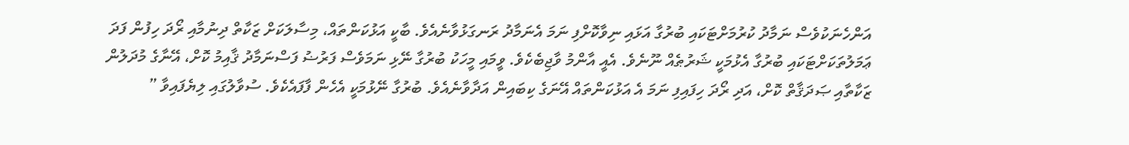އަންހެނަކުވެސް ނަމާދު ކުރުމަށްޓަކައި ބުރުގާ އަޅައި ނިވާކޮށްފި ނަމަ އެނަމާދު ރަނގަޅުވާނެއެވެ. ބާކީ އަޅުކަންތައް، މިސާލަކަށް ޒަކާތް ދިނުމާއި ރޯދަ ހިފުން ފަދަ ޢަމަލުތަކަށްޓަކައި ބުރުގާ އެޅުމަކީ ޝަރުޠެއް ނޫނެވެ. އެއީ އާންމު ވާޖިބެކެވެ. ވީމައި މީހަކު ބުރުގާ ނޭޅި ނަމަވެސް ފަރުޟު ފަސްނަމާދު ޤާއިމު ކޮށް، އޭނާގެ މުދަލުން ޒަކާތާއި ޞަދަޤާތް ކޮށް، އަދި ރޯދަ ހިފައިފި ނަމަ އެ އަޅުކަންތައް އޭނަގެ ކިބައިން އަދާވާނެއެވެ. ބުރުގާ ނޭޅުމަކީ އެހެން ފާފައެކެވެ. ސުވާލުގައި ލިޔެފައިވާ ”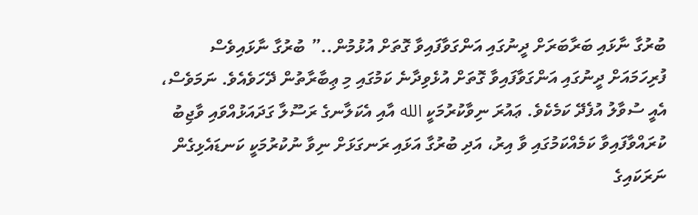ބުރުގާ ނާޅައި ބަރާބަރަށް ދީނުގައި އަންގަވާފައިވާ ގޮތަށް އުޅުމުން..” ބުރުގާ ނާޅައިވެސް ފުރިހަމައަށް ދީނުގައި އަންގަވާފައިވާ ގޮތަށް އުޅެވިދާނެ ކަމުގައި މި ޢިބާރާތުން ދޭހަވެއެވެ. ނަމަވެސް، އެއީ ސުވާލު އުފެދޭ ކަމެކެވެ. ޢައުރަ ނިވާކުރުމަކީ الله އާއި އެކަލާނގެ ރަސޫލާ ގަދައަޅުއްވައި ވާޖިބު ކުރައްވާފައިވާ ކަމެއްކަމުގައި ވާ އިރު، އަދި ބުރުގާ އަޅައި ރަނގަޅަށް ނިވާ ނުކުރުމަކީ ކަނޑައެޅިގެން ނަރަކައިގެ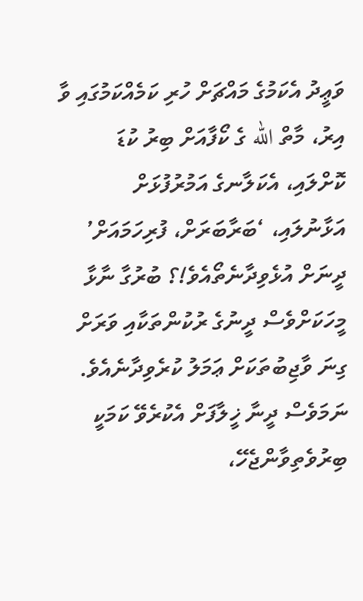ވަޢީދު އެކަމުގެ މައްޗަށް ހުރި ކަމެއްކަމުގައި ވާ އިރު، މާތް الله ގެ ކޯފާއަށް ބިރު ކުޑަ ކޮށްލައި، އެކަލާނގެ އަމުރުފުޅަށް އަޅާނުލައި، ‘ބަރާބަރަށް، ފުރިހަމައަށް’ ދީނަށް އުޅެވިދާނެތޯއެވެ!؟ ބުރުގާ ނާޅާ މީހަކަށްވެސް ދީނުގެ ރުކުންތަކާއި ވަރަށް ގިނަ ވާޖިބުތަކަށް ޢަމަލު ކުރެވިދާނެއެވެ. ނަމަވެސް ދީނާ ޚީލާފަށް އެކުރެވޭ ކަމަކީ ބިރުވެތިވާންޖެހޭ،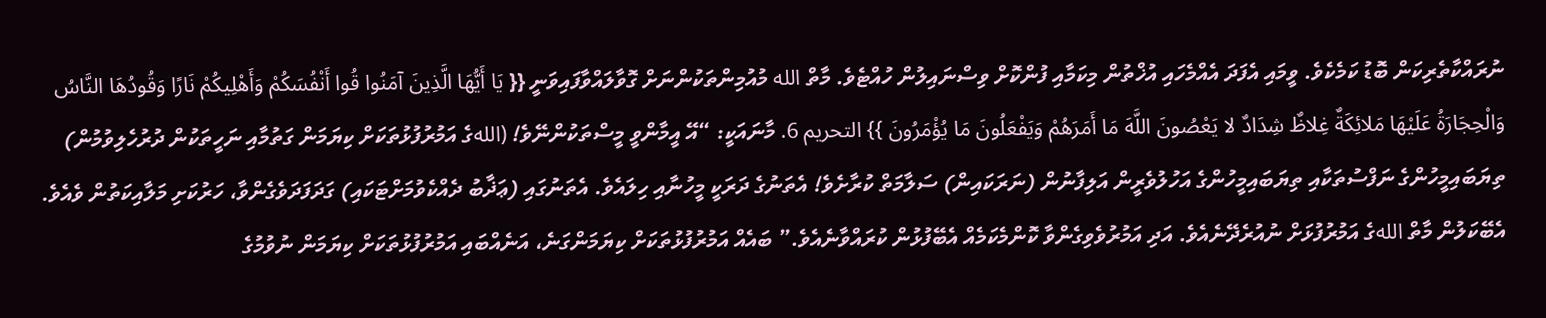ނުރައްކާތެރިކަން ބޮޑު ކަމެކެވެ. ވީމައި އެފަދަ އެއްމެހައި އުޚްތުން މިކަމާއި ފުންކޮށް ވިސްނައިލުން ހުއްޓެވެ. މާތް الله މުއުމިންތަކުންނަށް ގޮވާލައްވާފައިވަނީ {{ يَا أَيُّهَا الَّذِينَ آمَنُوا قُوا أَنْفُسَكُمْ وَأَهْلِيكُمْ نَارًا وَقُودُهَا النَّاسُ وَالْحِجَارَةُ عَلَيْهَا مَلائِكَةٌ غِلاظٌ شِدَادٌ لا يَعْصُونَ اللَّهَ مَا أَمَرَهُمْ وَيَفْعَلُونَ مَا يُؤْمَرُونَ }} التحريم 6. މާނައަކީ: “އޭ އީމާންވީ މީސްތަކުންނޭވެ! (اللهގެ އަމުރުފުޅުތަކަށް ކިޔަމަން ގަތުމާއި ނަހީތަކުން ދުރުހެލިވުމުން) ތިޔަބައިމީހުންގެ ނަފްސުތަކާއި ތިޔަބައިމީހުންގެ އަހުލުވެރީން އަލިފާނުން (ނަރަކައިން) ސަލާމަތް ކުރާށެވެ! އެތަނުގެ ދަރަކީ މީހުނާއި ހިލައެވެ. އެތަނުގައި (ޢަޛާބު ދެއްކެވުމަށްޓަކައި) ގަދަފަދަވެގެންވާ، ހަރުކަށި މަލާއިކަތުން ވެއެވެ. އެބޭކަލުން މާތް اللهގެ އަމުރުފުޅަށް ނުއުރެދޭނެއެވެ. އަދި އަމުރުވެވިގެންވާ ކޮންމެކަމެއް އެބޭފުޅުން ކުރައްވާނެއެވެ.” ބައެއް އަމުރުފުޅުތަކަށް ކިޔަމަންގަނެ، އަނެއްބައި އަމުރުފުޅުތަކަށް ކިޔަމަން ނުވުމުގެ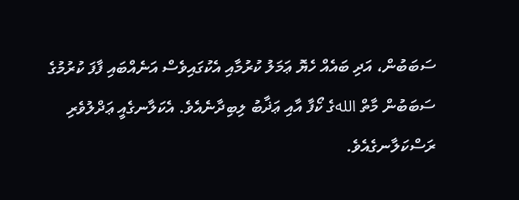ސަބަބުން، އަދި ބައެއް ހެޔޮ ޢަމަލު ކުރުމާއި އެކުގައިވެސް އަނެއްބައި ފާފަ ކުރުމުގެ ސަބަބުން މާތް اللهގެ ކޯފާ އާއި ޢަޛާބު ލިބިދާނެއެވެ. އެކަލާނގެއީ ޢަދްލުވެރި ރަސްކަލާނގެއެވެ.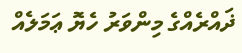ޛައްރެއްގެ މިންވަރު ހެޔޮ ޢަމަލެއް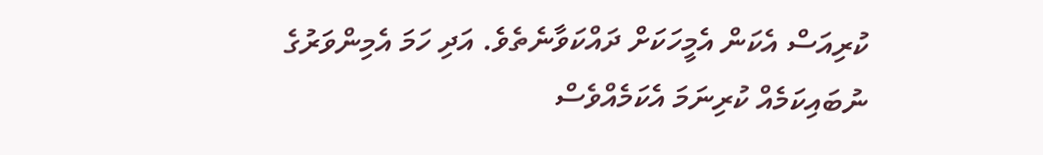ކުރިއަސް އެކަން އެމީހަކަށް ދައްކަވާނެތެވެ. އަދި ހަމަ އެމިންވަރުގެ ނުބައިކަމެއް ކުރިނަމަ އެކަމެއްވެސް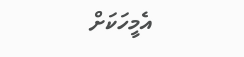އެމީހަކަށް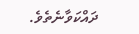ދައްކަވާނެތެވެ.